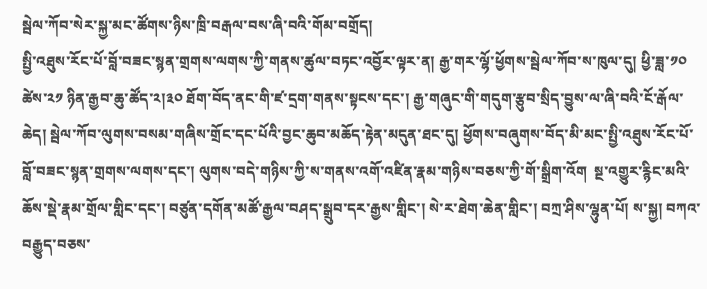སྦེལ་ཀོབ་སེར་སྐྱ་མང་ཚོགས་ཉིས་ཁྲི་བརྒལ་བས་ཞི་བའི་གོམ་བགྲོད།
སྤྱི་འཐུས་རོང་པོ་བློ་བཟང་སྙན་གྲགས་ལགས་ཀྱི་གནས་ཚུལ་བཏང་འབྱོར་ལྟར་ན། རྒྱ་གར་ལྷོ་ཕྱོགས་སྦེལ་ཀོབ་ས་ཁུལ་དུ། ཕྱི་ཟླ་༡༠ ཚེས་༢༡ ཉིན་རྒྱབ་ཆུ་ཚོད་༢།༣༠ ཐོག་བོད་ནང་གི་ཛ་དྲག་གནས་སྟངས་དང་། རྒྱ་གཞུང་གི་གདུག་རྩུབ་སྲིད་བྱུས་ལ་ཞི་བའི་ངོ་རྒོལ་ཆེད། སྦེལ་ཀོབ་ལུགས་བསམ་གཞིས་གྲོང་དང་པོའི་བྱང་ཆུབ་མཆོད་རྟེན་མདུན་ཐང་དུ། ཕྱོགས་བཞུགས་བོད་མི་མང་སྤྱི་འཐུས་རོང་པོ་བློ་བཟང་སྙན་གྲགས་ལགས་དང་། ལུགས་བདེ་གཉིས་ཀྱི་ས་གནས་འགོ་འཛིན་རྣམ་གཉིས་བཅས་ཀྱི་གོ་སྒྲིག་འོག  སྔ་འགྱུར་རྙིང་མའི་ཆོས་སྡེ་རྣམ་གྲོལ་གླིང་དང་། བཙུན་དགོན་མཚོ་རྒྱལ་བཤད་སྒྲུབ་དར་རྒྱས་གླིང་། སེ་ར་ཐེག་ཆེན་གླིང་། བཀྲ་ཤིས་ལྷུན་པོ། ས་སྐྱ། བཀའ་བརྒྱུད་བཅས་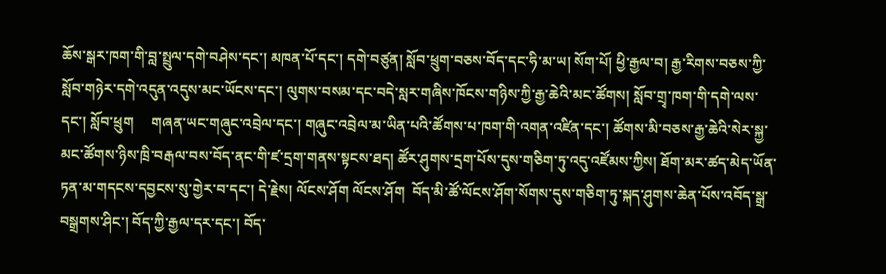ཆོས་སྒར་ཁག་གི་བླ་སྤྲུལ་དགེ་བཤེས་དང་། མཁན་པོ་དང་། དགེ་བཙུན། སློབ་ཕྲུག་བཅས་བོད་དང་ཧི་མ་ཡ། སོག་པོ། ཕྱི་རྒྱལ་བ། རྒྱ་རིགས་བཅས་ཀྱི་སློབ་གཉེར་དགེ་འདུན་འདུས་མང་ཡོངས་དང་། ལུགས་བསམ་དང་བདེ་སླར་གཞིས་ཁོངས་གཉིས་ཀྱི་རྒྱ་ཆེའི་མང་ཚོགས། སློབ་གྲྭ་ཁག་གི་དགེ་ལས་དང་། སློབ་ཕྲུག     གཞན་ཡང་གཞུང་འབྲེལ་དང་། གཞུང་འབྲེལ་མ་ཡིན་པའི་ཚོགས་པ་ཁག་གི་འགན་འཛིན་དང་། ཚོགས་མི་བཅས་རྒྱ་ཆེའི་སེར་སྐྱ་མང་ཚོགས་ཉིས་ཁྲི་བརྒལ་བས་བོད་ནང་གི་ཛ་དྲག་གནས་སྟངས་ཐད། ཚོར་ཤུགས་དྲག་པོས་དུས་གཅིག་ཏུ་འདུ་འཛོམས་ཀྱིས། ཐོག་མར་ཚད་མེད་ཡོན་ཏན་མ་གདངས་དབྱངས་སུ་གྱེར་བ་དང་། དེ་རྗེས། ལོངས་ཤོག ལོངས་ཤོག  བོད་མི་ཚོ་ལོངས་ཤོག་སོགས་དུས་གཅིག་ཏུ་སྐད་ཤུགས་ཆེན་པོས་འབོད་སྒྲ་བསྒྲགས་ཤིང་། བོད་ཀྱི་རྒྱལ་དར་དང་། བོད་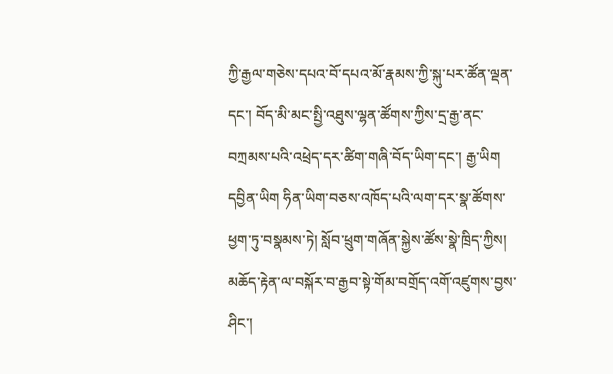ཀྱི་རྒྱལ་གཅེས་དཔའ་བོ་དཔའ་མོ་རྣམས་ཀྱི་སྐུ་པར་ཚོན་ལྡན་དང་། བོད་མི་མང་སྤྱི་འཐུས་ལྷན་ཚོགས་ཀྱིས་དྲ་རྒྱ་ནང་བཀྲམས་པའི་འཕྲེད་དར་ཚིག་གཞི་བོད་ཡིག་དང་། རྒྱ་ཡིག དབྱིན་ཡིག ཧིན་ཡིག་བཅས་འཁོད་པའི་ལག་དར་སྣ་ཚོགས་ཕྱག་ཏུ་བསྣམས་ཏེ། སློབ་ཕྲུག་གཞོན་སྐྱེས་ཚོས་སྣེ་ཁྲིད་ཀྱིས། མཆོད་རྟེན་ལ་བསྐོར་བ་རྒྱབ་སྟེ་གོམ་བགྲོད་འགོ་འཛུགས་བྱས་ཤིང་།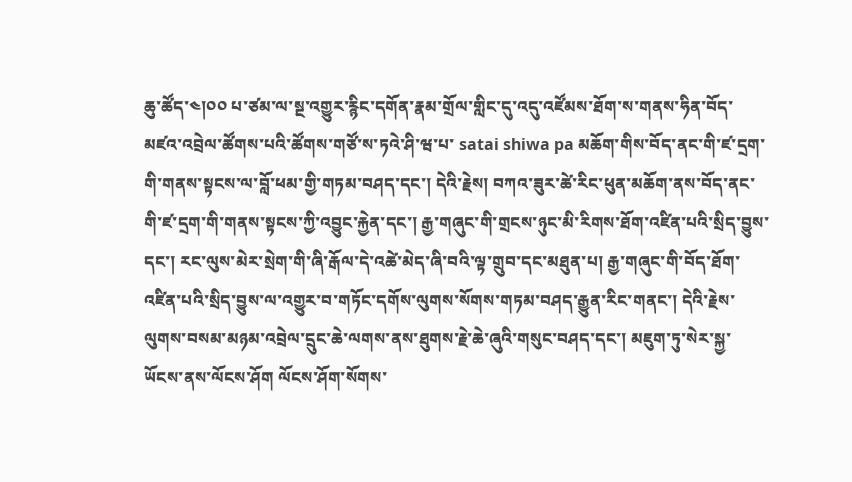ཆུ་ཚོད་༤།༠༠ པ་ཙམ་ལ་སྔ་འགྱུར་རྙིང་དགོན་རྣམ་གྲོལ་གླིང་དུ་འདུ་འཛོམས་ཐོག་ས་གནས་ཧིན་བོད་མཛའ་འབྲེལ་ཚོགས་པའི་ཚོགས་གཙོ་ས་ཏའེ་ཤི་ཝ་པ་ satai shiwa pa མཆོག་གིས་བོད་ནང་གི་ཛ་དྲག་གི་གནས་སྟངས་ལ་བློ་ཕམ་གྱི་གཏམ་བཤད་དང་། དེའི་རྗེས། བཀའ་ཟུར་ཚེ་རིང་ཕུན་མཆོག་ནས་བོད་ནང་གི་ཛ་དྲག་གི་གནས་སྟངས་ཀྱི་འབྱུང་རྐྱེན་དང་། རྒྱ་གཞུང་གི་གྲངས་ཉུང་མི་རིགས་ཐོག་འཛིན་པའི་སྲིད་བྱུས་དང་། རང་ལུས་མེར་སྲེག་གི་ཞི་རྒོལ་དེ་འཚེ་མེད་ཞི་བའི་ལྟ་གྲུབ་དང་མཐུན་པ། རྒྱ་གཞུང་གི་བོད་ཐོག་འཛིན་པའི་སྲིད་བྱུས་ལ་འགྱུར་བ་གཏོང་དགོས་ལུགས་སོགས་གཏམ་བཤད་རྒྱུན་རིང་གནང་། དེའི་རྗེས་ལུགས་བསམ་མཉམ་འབྲེལ་དྲུང་ཆེ་ལགས་ནས་ཐུགས་རྗེ་ཆེ་ཞུའི་གསུང་བཤད་དང་། མཇུག་ཏུ་སེར་སྐྱ་ཡོངས་ནས་ལོངས་ཤོག ལོངས་ཤོག་སོགས་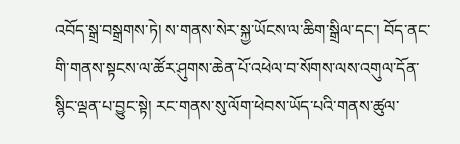འབོད་སྒྲ་བསྒྲགས་ཏེ། ས་གནས་སེར་སྐྱ་ཡོངས་ལ་ཆིག་སྒྲིལ་དང་། བོད་ནང་གི་གནས་སྟངས་ལ་ཚོར་ཤུགས་ཆེན་པོ་འཕེལ་བ་སོགས་ལས་འགུལ་དོན་སྙིང་ལྡན་པ་བྱུང་སྟེ། རང་གནས་སུ་ལོག་ཕེབས་ཡོད་པའི་གནས་ཚུལ་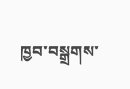ཁྱབ་བསྒྲགས་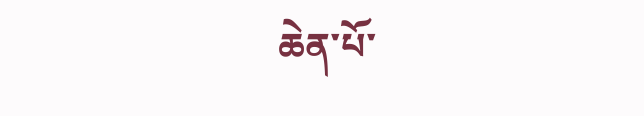ཆེན་པོ་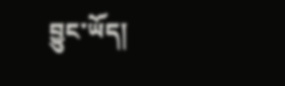བྱུང་ཡོད།